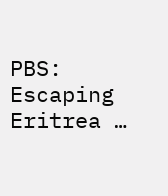PBS: Escaping Eritrea …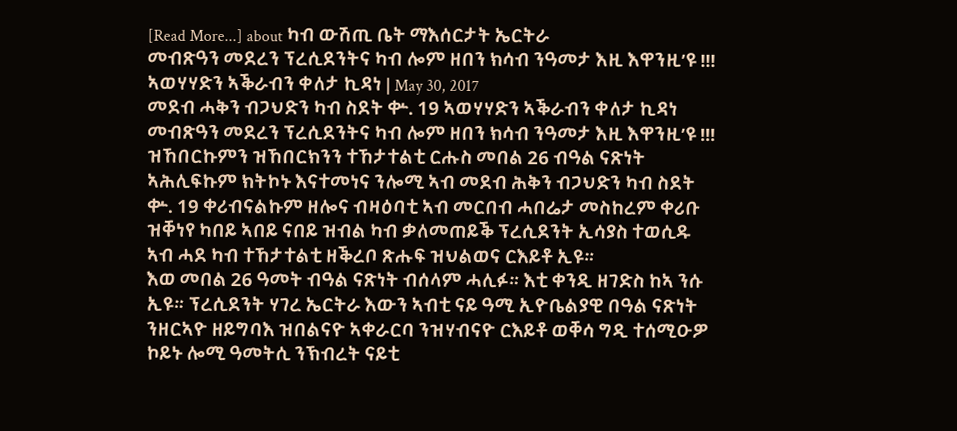[Read More...] about ካብ ውሽጢ ቤት ማእሰርታት ኤርትራ
መብጽዓን መደረን ፕረሲደንትና ካብ ሎም ዘበን ክሳብ ንዓመታ እዚ እዋንዚ’ዩ !!!
ኣወሃሃድን ኣቕራብን ቀለታ ኪዳነ | May 30, 2017
መደብ ሓቅን ብጋህድን ካብ ስደት ቍ. 19 ኣወሃሃድን ኣቕራብን ቀለታ ኪዳነ መብጽዓን መደረን ፕረሲደንትና ካብ ሎም ዘበን ክሳብ ንዓመታ እዚ እዋንዚ’ዩ !!!
ዝኸበርኩምን ዝኸበርክንን ተኸታተልቲ ርሑስ መበል 26 ብዓል ናጽነት ኣሕሊፍኩም ክትኮኑ እናተመነና ንሎሚ ኣብ መደብ ሕቅን ብጋህድን ካብ ስደት ቍ. 19 ቀሪብናልኩም ዘሎና ብዛዕባቲ ኣብ መርበብ ሓበሬታ መስከረም ቀሪቡ ዝቐነየ ካበይ ኣበይ ናበይ ዝብል ካብ ቃለመጠይቕ ፕረሲደንት ኢሳያስ ተወሲዱ ኣብ ሓደ ካብ ተኸታተልቲ ዘቕረቦ ጽሑፍ ዝህልወና ርእይቶ ኢዩ።
እወ መበል 26 ዓመት ብዓል ናጽነት ብሰላም ሓሊፉ። እቲ ቀንዲ ዘገድስ ከኣ ንሱ ኢዩ። ፕረሲደንት ሃገረ ኤርትራ እውን ኣብቲ ናይ ዓሚ ኢዮቤልያዊ በዓል ናጽነት ንዘርኣዮ ዘይግባእ ዝበልናዮ ኣቀራርባ ንዝሃብናዮ ርእይቶ ወቐሳ ግዲ ተሰሚዑዎ ኮይኑ ሎሚ ዓመትሲ ንኽብረት ናይቲ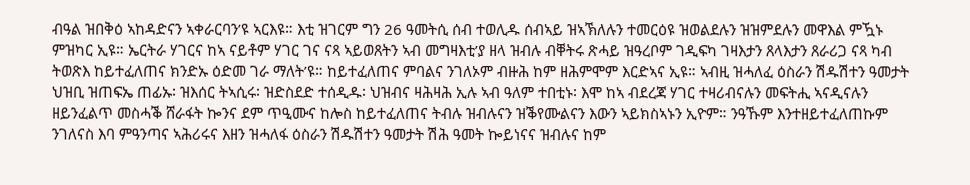ብዓል ዝበቅዕ ኣከዳድናን ኣቀራርባን’ዩ ኣርእዩ። እቲ ዝገርም ግን 26 ዓመትሲ ሰብ ተወሊዱ ሰብኣይ ዝኣኽለሉን ተመርዕዩ ዝወልደሉን ዝዝምደሉን መዋእል ምዃኑ ምዝካር ኢዩ። ኤርትራ ሃገርና ከኣ ናይቶም ሃገር ገና ናጻ ኣይወጸትን ኣብ መግዛእቲ’ያ ዘላ ዝብሉ ብቐትሩ ጽሓይ ዝዓረቦም ገዲፍካ ገዛእታን ጸላእታን ጸራሪጋ ናጻ ካብ ትወጽእ ከይተፈለጠና ክንድኡ ዕድመ ገራ ማለት’ዩ። ከይተፈለጠና ምባልና ንገለኦም ብዙሕ ከም ዘሕምሞም እርድኣና ኢዩ። ኣብዚ ዝሓለፈ ዕስራን ሽዱሽተን ዓመታት ህዝቢ ዝጠፍኤ ጠፊኡ፡ ዝእሰር ትኣሲሩ፡ ዝድስደድ ተሰዲዱ፡ ህዝብና ዛሕዛሕ ኢሉ ኣብ ዓለም ተበቲኑ፡ እሞ ከኣ ብደረጃ ሃገር ተዛሪብናሉን መፍትሒ ኣናዲናሉን ዘይንፈልጥ መስሓቕ ሸራፋት ኰንና ደም ጥዒሙና ከሎስ ከይተፈለጠና ትብሉ ዝብሉናን ዝቕየሙልናን እውን ኣይክስኣኑን ኢዮም። ንዓኹም እንተዘይተፈለጠኩም ንገለናስ እባ ምዓንጣና ኣሕሪሩና እዘን ዝሓለፋ ዕስራን ሽዱሽተን ዓመታት ሽሕ ዓመት ኰይነናና ዝብሉና ከም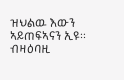ዝህልዉ እውን ኣይጠፍኣናን ኢዩ። ብዛዕባዚ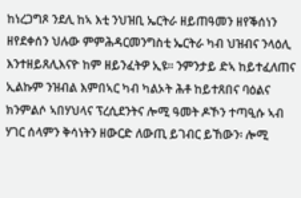ከነረጋግጾ ንደሊ ከኣ እቲ ንህዝቢ ኤርትራ ዘይጠዓመን ዘየቕሰነን ዘየደቀሰን ህሉው ምምሕዳርመንግስቲ ኤርትራ ካብ ህዝብና ንላዕሊ እንተዘይጸሊእናዮ ከም ዘይንፈትዎ ኢዩ። ንምንታይ ድኣ ከይተፈለጠና ኢልኩም ንዝብል እምበኣር ካብ ካልኦት ሕቶ ከይተጸበና ባዕልና ክንምልሶ ኣበሃህላና ፕረሲደንትና ሎሚ ዓመት ዶኾን ተጣዒሱ ኣብ ሃገር ሰላምን ቅሳነትን ዘውርድ ለውጢ ይገብር ይኸውን፡ ሎሚ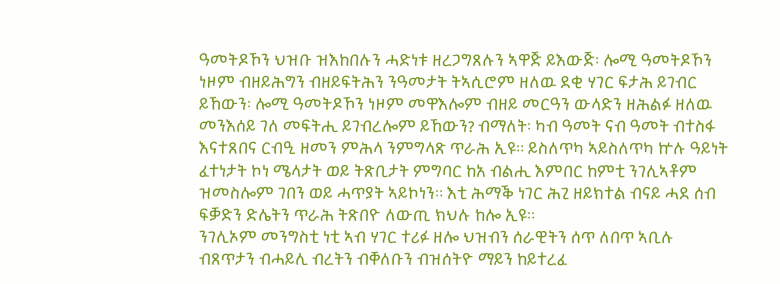ዓመትዶኾን ህዝቡ ዝእከበሉን ሓድነቱ ዘረጋግጸሉን ኣዋጅ ይእውጅ፡ ሎሚ ዓመትዶኾን ነዞም ብዘይሕግን ብዘይፍትሕን ንዓመታት ትኣሲሮም ዘለዉ ደቂ ሃገር ፍታሕ ይገብር ይኸውን፡ ሎሚ ዓመትዶኾን ነዞም መዋእሎም ብዘይ መርዓን ውላድን ዘሕልፉ ዘለዉ መንእሰይ ገለ መፍትሒ ይገብረሎም ይኸውን? ብማለት፡ ካብ ዓመት ናብ ዓመት ብተስፋ እናተጸበና ርብዒ ዘመን ምሕላ ንምግላጽ ጥራሕ ኢዩ። ይስለጥካ ኣይስለጥካ ኵሉ ዓይነት ፈተነታት ኮነ ሜላታት ወይ ትጽቢታት ምግባር ከአ ብልሒ እምበር ከምቲ ንገሊኣቶም ዝመስሎም ገበን ወይ ሓጥያት ኣይኮነን። እቲ ሕማቕ ነገር ሕጊ ዘይክተል ብናይ ሓደ ሰብ ፍቓድን ድሌትን ጥራሕ ትጽበዮ ለውጢ ክህሉ ከሎ ኢዩ።
ንገሊኦም መንግስቲ ነቲ ኣብ ሃገር ተሪፉ ዘሎ ህዝብን ሰራዊትን ሰጥ ለበጥ ኣቢሉ ብጸጥታን ብሓይሊ ብረትን ብቐለቡን ብዝሰትዮ ማይን ከይተረፈ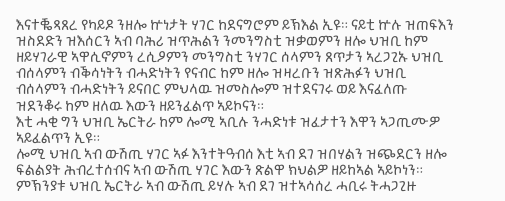እናተቘጻጸረ የካይዶ ንዘሎ ኵነታት ሃገር ከደናግሮም ይኽእል ኢዩ። ናይቲ ኵሉ ዝጠፍእን ዝስደድን ዝእሰርን ኣብ ባሕሪ ዝጥሕልን ንመንግስቲ ዝቃወምን ዘሎ ህዝቢ ከም ዘይሃገራዊ ኣዋሲኖምን ረሲዖምን መንግስቲ ንሃገር ሰላምን ጸጥታን ኣረጋጊኡ ህዝቢ ብሰላምን ብቕሳነትን ብሓድነትን የናብር ከም ዘሎ ዝዛረቡን ዝጽሕፉን ህዝቢ ብሰላምን ብሓድነትን ይናበር ምህላዉ ዝመስሎም ዝተደናገሩ ወይ እናፈለጡ ዝደንቆሩ ከም ዘለዉ እውን ዘይንፈልጥ ኣይኮናን።
እቲ ሓቂ ግን ህዝቢ ኤርትራ ከም ሎሚ ኣቢሉ ንሓድነቱ ዝፈታተን እዋን ኣጋጢሙዎ ኣይፈልጥን ኢዩ።
ሎሚ ህዝቢ ኣብ ውሽጢ ሃገር ኣፉ እንተትዓብሰ እቲ ኣብ ደገ ዝበሃልን ዝጭደርን ዘሎ ፍልልያት ሕብረተሰብና ኣብ ውሽጢ ሃገር እውን ጽልዋ ክህልዎ ዘይከኣል ኣይኮነን። ምኽንያቱ ህዝቢ ኤርትራ ኣብ ውሽጢ ይሃሉ ኣብ ደገ ዝተኣሳሰረ ሓቢሩ ትሓጋጊዙ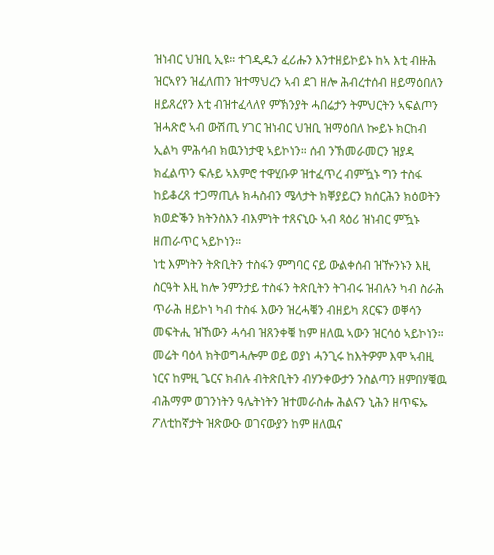ዝነብር ህዝቢ ኢዩ። ተገዲዱን ፈሪሑን እንተዘይኮይኑ ከኣ እቲ ብዙሕ ዝርኣየን ዝፈለጠን ዝተማህረን ኣብ ደገ ዘሎ ሕብረተሰብ ዘይማዕበለን ዘይጸረየን እቲ ብዝተፈላለየ ምኽንያት ሓበሬታን ትምህርትን ኣፍልጦን ዝሓጽሮ ኣብ ውሽጢ ሃገር ዝነብር ህዝቢ ዝማዕበለ ኰይኑ ክርከብ ኢልካ ምሕሳብ ክዉንነታዊ ኣይኮነን። ሰብ ንኽመራመርን ዝያዳ ክፈልጥን ፍሉይ ኣእምሮ ተዋሂቡዎ ዝተፈጥረ ብምዃኑ ግን ተስፋ ከይቆረጸ ተጋማጢሉ ክሓስብን ሜላታት ክቐያይርን ክሰርሕን ክዕወትን ክወድቕን ክትንስእን ብእምነት ተጸናኒዑ ኣብ ጻዕሪ ዝነብር ምዃኑ ዘጠራጥር ኣይኮነን።
ነቲ እምነትን ትጽቢትን ተስፋን ምግባር ናይ ውልቀሰብ ዝዅንኑን እዚ ስርዓት እዚ ከሎ ንምንታይ ተስፋን ትጽቢትን ትገብሩ ዝብሉን ካብ ስራሕ ጥራሕ ዘይኮነ ካብ ተስፋ እውን ዝረሓቑን ብዘይካ ጸርፍን ወቐሳን መፍትሒ ዝኸውን ሓሳብ ዝጸንቀቑ ከም ዘለዉ ኣውን ዝርሳዕ ኣይኮነን። መሬት ባዕላ ክትወግሓሎም ወይ ወያነ ሓንጊሩ ከእትዎም እሞ ኣብዚ ነርና ከምዚ ጌርና ክብሉ ብትጽቢትን ብሃንቀውታን ንስልጣን ዘምበሃቑዉ ብሕማም ወገንነትን ዓሌትነትን ዝተመራስሑ ሕልናን ኒሕን ዘጥፍኡ ፖለቲከኛታት ዝጽውዑ ወገናውያን ከም ዘለዉና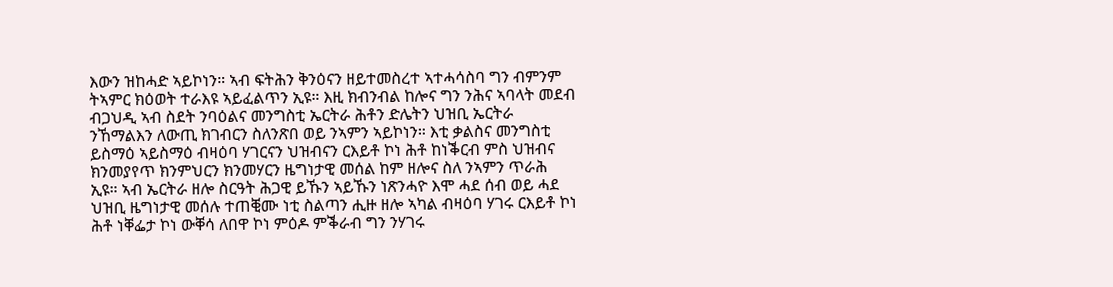እውን ዝከሓድ ኣይኮነን። ኣብ ፍትሕን ቅንዕናን ዘይተመስረተ ኣተሓሳስባ ግን ብምንም ትኣምር ክዕወት ተራእዩ ኣይፈልጥን ኢዩ። እዚ ክብንብል ከሎና ግን ንሕና ኣባላት መደብ ብጋህዲ ኣብ ስደት ንባዕልና መንግስቲ ኤርትራ ሕቶን ድሌትን ህዝቢ ኤርትራ ንኸማልእን ለውጢ ክገብርን ስለንጽበ ወይ ንኣምን ኣይኮነን። እቲ ቃልስና መንግስቲ ይስማዕ ኣይስማዕ ብዛዕባ ሃገርናን ህዝብናን ርእይቶ ኮነ ሕቶ ከነቕርብ ምስ ህዝብና ክንመያየጥ ክንምህርን ክንመሃርን ዜግነታዊ መሰል ከም ዘሎና ስለ ንኣምን ጥራሕ ኢዩ። ኣብ ኤርትራ ዘሎ ስርዓት ሕጋዊ ይኹን ኣይኹን ነጽንሓዮ እሞ ሓደ ሰብ ወይ ሓደ ህዝቢ ዜግነታዊ መሰሉ ተጠቒሙ ነቲ ስልጣን ሒዙ ዘሎ ኣካል ብዛዕባ ሃገሩ ርእይቶ ኮነ ሕቶ ነቐፌታ ኮነ ውቐሳ ለበዋ ኮነ ምዕዶ ምቕራብ ግን ንሃገሩ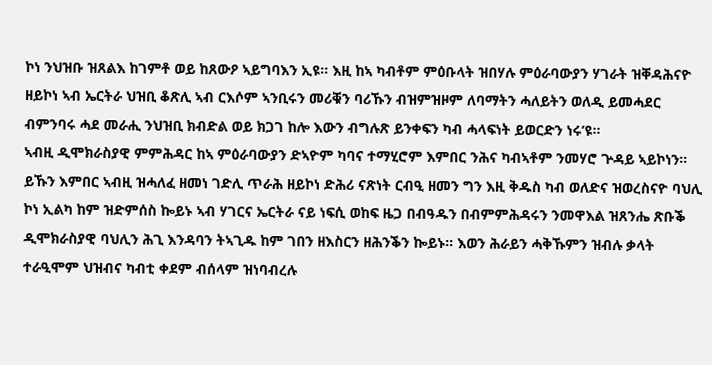ኮነ ንህዝቡ ዝጸልእ ከገምቶ ወይ ከጸውዖ ኣይግባእን ኢዩ። እዚ ከኣ ካብቶም ምዕቡላት ዝበሃሉ ምዕራባውያን ሃገራት ዝቐዳሕናዮ ዘይኮነ ኣብ ኤርትራ ህዝቢ ቆጽሊ ኣብ ርእሶም ኣንቢሩን መሪቑን ባሪኹን ብዝምዝዞም ለባማትን ሓለይትን ወለዲ ይመሓደር ብምንባሩ ሓደ መራሒ ንህዝቢ ክብድል ወይ ክጋገ ከሎ እውን ብግሉጽ ይንቀፍን ካብ ሓላፍነት ይወርድን ነሩ’ዩ።
ኣብዚ ዲሞክራስያዊ ምምሕዳር ከኣ ምዕራባውያን ድኣዮም ካባና ተማሂሮም እምበር ንሕና ካብኣቶም ንመሃሮ ጕዳይ ኣይኮነን። ይኹን እምበር ኣብዚ ዝሓለፈ ዘመነ ገድሊ ጥራሕ ዘይኮነ ድሕሪ ናጽነት ርብዒ ዘመን ግን እዚ ቅዱስ ካብ ወለድና ዝወረስናዮ ባህሊ ኮነ ኢልካ ከም ዝድምሰስ ኰይኑ ኣብ ሃገርና ኤርትራ ናይ ነፍሲ ወከፍ ዜጋ በብዓዱን በብምምሕዳሩን ንመዋእል ዝጸንሔ ጽቡቕ ዲሞክራስያዊ ባህሊን ሕጊ እንዳባን ትኣጊዱ ከም ገበን ዘእስርን ዘሕንቕን ኰይኑ። እወን ሕራይን ሓቅኹምን ዝብሉ ቃላት ተራዒሞም ህዝብና ካብቲ ቀደም ብሰላም ዝነባብረሉ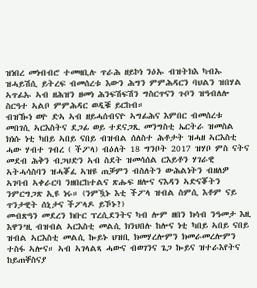ዝነበረ መነብብሮ ተመዛቢሉ ጥራሕ ዘይኮነ ንዕኡ ብዝትክእ ካብኡ ዝሓይሽሲ ይትረፍ ብመሰረቱ እውን ሕግን ምምሕዳርን ባህልን ዝበሃል ኣጥፊኡ ኣብ ዘሕዝን ዘመነ ሕንፍሽፍሽን ግስርጥናን ጉቦን ዝዓብለሎ ስርዓተ ኣልቦ ምምሕዳር ወዲቑ ይርከብ።
ብዝዀነ ወዮ ድኣ ኣብ ዘይሓሰብናዮ ኣግፊሕና እምበር ብመሰረቱ መበገሲ ኣርእስትና ደጋፊ ወይ ተደናጋጺ መንግስቲ ኤርትራ ዝመስል ክነሱ ነቲ ካበይ ኣበይ ናበይ ብዝብል ሰለስተ ሕቶታት ዝሓዘ ኣርእስቲ ሓው ሃብተ ገብረ ( ችፖላ) ብዕለት 18 ግንቦት 2017 ዝሃቦ ምስ ናትና መደብ ሕቅን ብጋህድን ኣብ ስደት ዝመሳሰል ርእይቶን ሃገራዊ ኣትሓሳስባን ዝሓቖፈ ኣዝዩ ጠቓምን ብስለትን ውሕልነትን ብዘለዎ ኣገባብ ኣቀራርባ ንዘበርከተልና ጽሑፍ ዘሎና ናእዳን ኣድናቖትን ንምርግጋጽ ኢዩ ነሩ። (ንምዃኑ እቲ ችፖላ ዝብል ስምሲ እቶም ናይ ጥንታዊት ሰኒታና ችፖላዶ ይኾኑ?)
መብጽዓን መደረን ክቡር ፕረሲደንትና ካብ ሎም ዘበን ክሳብ ንዓመታ እዚ እዋን’ዚ ብዝብል ኣርእስቲ መልሲ ክንህበሉ ከሎና ነቲ ካበይ ኣበይ ናበይ ዝብል ኣርእስቲ መልሲ ኰይኑ ህዝቢ ክመሃረሎምን ክመራመረሎምን ተስፋ ኣሎና። ኣብ ኣገላልጻ ሓውና ብወገንና ጌጋ ኰይና ዝተራእየትና ከይጠቐስናያ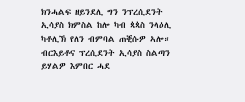ክንሓልፍ ዘይንደሊ ግን ንፕረሲደንት ኢሳያስ ክምስል ከሎ ካብ ጳጳስ ንላዕሊ ካቶሊኽ የለን ብምባል ጠቒሱዎ ኣሎ። ብርእይቶና ፕረሲደንት ኢሳያስ ስልጣን ይሃልዎ እምበር ሓደ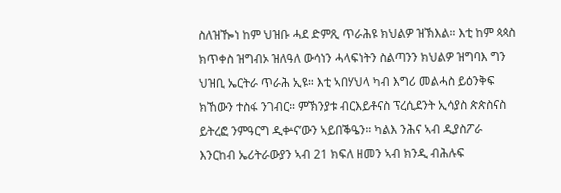ስለዝዀነ ከም ህዝቡ ሓደ ድምጺ ጥራሕዩ ክህልዎ ዝኽእል። እቲ ከም ጳጳስ ክጥቀስ ዝግብኦ ዝለዓለ ውሳነን ሓላፍነትን ስልጣንን ክህልዎ ዝግባእ ግን ህዝቢ ኤርትራ ጥራሕ ኢዩ። እቲ ኣበሃህላ ካብ እግሪ መልሓስ ይዕንቅፍ ክኸውን ተስፋ ንገብር። ምኽንያቱ ብርእይቶናስ ፕረሲደንት ኢሳያስ ጵጵስናስ ይትረፎ ንምዓርግ ዲቍና’ውን ኣይበቕዔን። ካልእ ንሕና ኣብ ዲያስፖራ እንርከብ ኤሪትራውያን ኣብ 21 ክፍለ ዘመን ኣብ ክንዲ ብሕሉፍ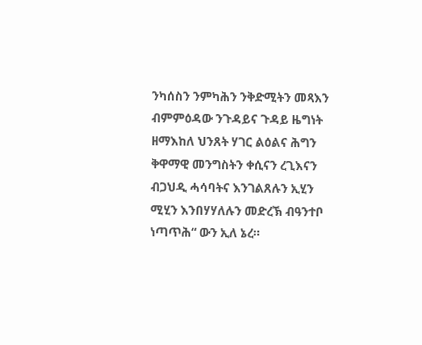ንካሰስን ንምካሕን ንቅድሚትን መጻእን ብምምዕዳው ንጉዳይና ጉዳይ ዜግነት ዘማእከለ ህንጸት ሃገር ልዕልና ሕግን ቅዋማዊ መንግስትን ቀሲናን ረጊእናን ብጋህዲ ሓሳባትና እንገልጸሉን ኢሂን ሚሂን እንበሃሃለሉን መድረኽ ብዓንተቦ ነጣጥሕ“ ውን ኢለ ኔረ።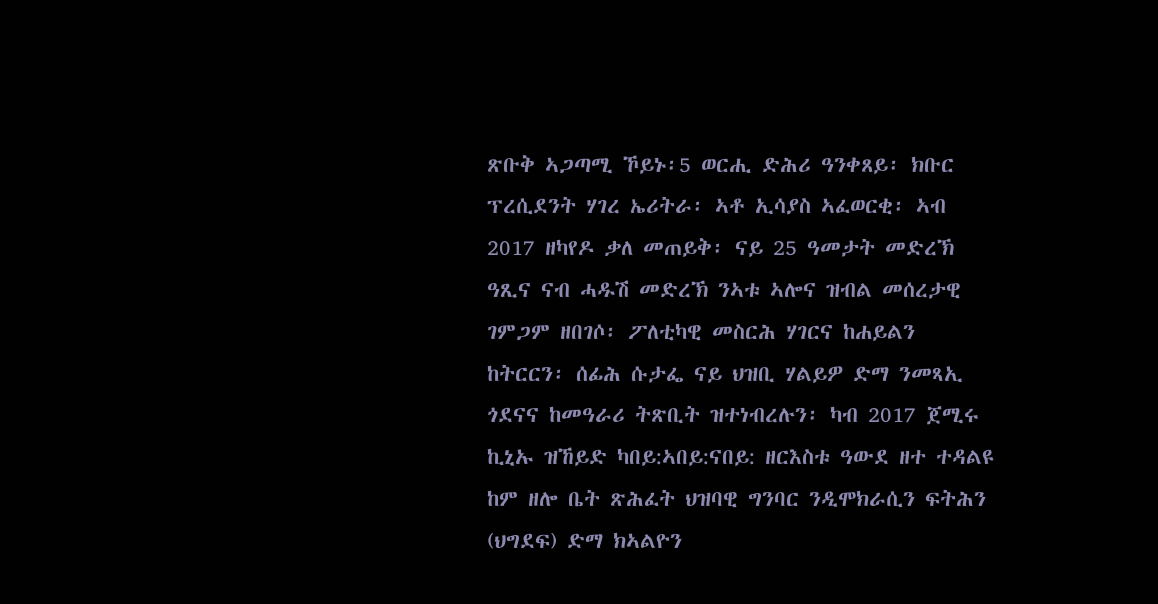ጽቡቅ ኣጋጣሚ ኾይኑ፡5 ወርሒ ድሕሪ ዓንቀጸይ፡ ክቡር ፕረሲደንት ሃገረ ኤሪትራ፡ ኣቶ ኢሳያስ ኣፈወርቂ፡ ኣብ 2017 ዘካየዶ ቃለ መጠይቅ፡ ናይ 25 ዓመታት መድረኽ ዓጺና ናብ ሓዱሽ መድረኽ ንኣቱ ኣሎና ዝብል መሰረታዊ ገምጋም ዘበገሶ፡ ፖለቲካዊ መስርሕ ሃገርና ከሐይልን ከትርርን፡ ሰፊሕ ሱታፌ ናይ ህዝቢ ሃልይዎ ድማ ንመጻኢ ጎደናና ከመዓራሪ ትጽቢት ዝተነብረሉን፡ ካብ 2017 ጀሚሩ ኪኒኡ ዝኸይድ ካበይ:ኣበይ:ናበይ: ዘርእስቱ ዓውደ ዘተ ተዳልዩ ከም ዘሎ ቤት ጽሕፈት ህዝባዊ ግንባር ንዲሞክራሲን ፍትሕን (ህግደፍ) ድማ ክኣልዮን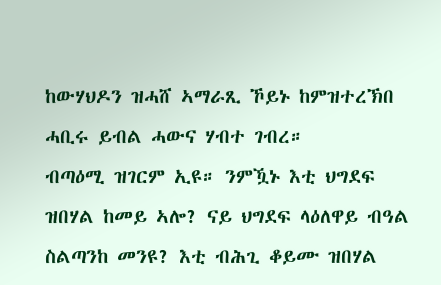ከውሃህዶን ዝሓሸ ኣማራጺ ኾይኑ ከምዝተረኽበ ሓቢሩ ይብል ሓውና ሃብተ ገብረ።
ብጣዕሚ ዝገርም ኢዩ። ንምዃኑ እቲ ህግደፍ ዝበሃል ከመይ ኣሎ? ናይ ህግደፍ ላዕለዋይ ብዓል ስልጣንከ መንዩ? እቲ ብሕጊ ቆይሙ ዝበሃል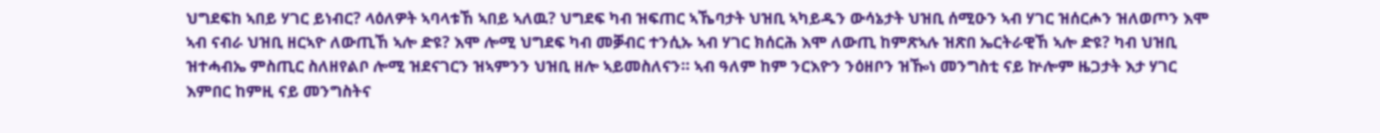ህግደፍከ ኣበይ ሃገር ይነብር? ላዕለዎት ኣባላቱኸ ኣበይ ኣለዉ? ህግደፍ ካብ ዝፍጠር ኣኼባታት ህዝቢ ኣካይዱን ውሳኔታት ህዝቢ ሰሚዑን ኣብ ሃገር ዝሰርሖን ዝለወጦን እሞ ኣብ ናብራ ህዝቢ ዘርኣዮ ለውጢኸ ኣሎ ድዩ? እሞ ሎሚ ህግደፍ ካብ መቓብር ተንሲኡ ኣብ ሃገር ክሰርሕ እሞ ለውጢ ከምጽኣሉ ዝጽበ ኤርትራዊኸ ኣሎ ድዩ? ካብ ህዝቢ ዝተሓብኤ ምስጢር ስለዘየልቦ ሎሚ ዝደናገርን ዝኣምንን ህዝቢ ዘሎ ኣይመስለናን። ኣብ ዓለም ከም ንርእዮን ንዕዘቦን ዝዀነ መንግስቲ ናይ ኵሎም ዜጋታት እታ ሃገር እምበር ከምዚ ናይ መንግስትና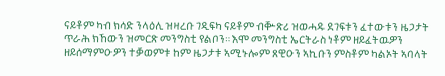ናይቶም ካብ ክሳድ ንላዕሊ ዝዛረቡ ገዲፍካ ናይቶም ብቝጽሪ ዝወሓዱ ደገፍቱን ፈተውቱን ዜጋታት ጥራሕ ክኸውን ዝመርጽ መንግስቲ የልቦን። እሞ መንግስቲ ኤርትራስ ነቶም ዘይፈትዉዎን ዘይሰማምዑዎን ተቓወምቱ ከም ዜጋታቱ ኣሚኑሎም ጸዊዑን ኣኪቡን ምስቶም ካልኦት ኣባላት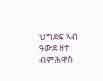ህግደፍ ኣብ ዓውደ ዘተ ብምሕዋስ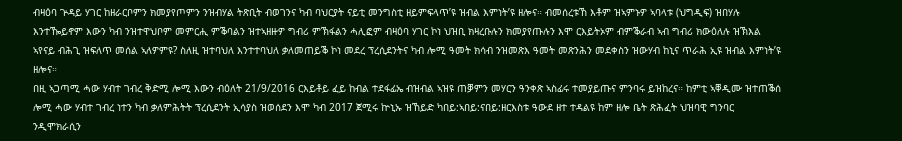ብዛዕባ ጕዳይ ሃገር ከዘራርቦምን ክመያየጦምን ንዝብሃል ትጽቢት ብወገንና ካብ ባህርያት ናይቲ መንግስቲ ዘይምፍላጥ’ዩ ዝብል እምነት’ዩ ዘሎና። ብመሰረቱኸ እቶም ዝኣምኑዎ ኣባላቱ (ህግዲፍ) ዝበሃሉ እንተዀይኖም እውን ካብ ንዝተዋህቦም መምርሒ ምቕባልን ዝተኣዘዙዎ ግብሪ ምኽፋልን ሓሊፎም ብዛዕባ ሃገር ኮነ ህዝቢ ክዛረቡሉን ክመያየጡሉን እሞ ርእይትኦም ብምቕራብ ኣብ ግብሪ ክውዕለሉ ዝኽእል ኣየናይ ብሕጊ ዝፍለጥ መሰል ኣለዎምዩ? ስለዚ ዝተባህለ እንተተባህለ ቃለመጠይቕ ኮነ መደረ ፕረሲደንትና ካብ ሎሚ ዓመት ክሳብ ንዝመጽእ ዓመት መጽንሕን መደቀስን ዝውሃብ ከኒና ጥራሕ ኢዩ ዝብል እምነት’ዩ ዘሎና።
በዚ ኣጋጣሚ ሓው ሃብተ ገብረ ቅድሚ ሎሚ እውን ብዕለት 21/9/2016 ርእይቶይ ፈይ ከብል ተደፋፊኤ ብዝብል ኣዝዩ ጠቓምን መሃርን ዓንቀጽ ኣስፊሩ ተመያይጡና ምንባሩ ይዝከረና። ከምቲ ኣቐዲሙ ዝተጠቕሰ ሎሚ ሓው ሃብተ ገብረ ነተን ካብ ቃለምሕትት ፕረሲደንት ኢሳያስ ዝወሰደን እሞ ካብ 2017 ጀሚሩ ኵኒኡ ዝኸይድ ካበይ:ኣበይ:ናበይ:ዘርእስቱ ዓውደ ዘተ ተዳልዩ ከም ዘሎ ቤት ጽሕፈት ህዝባዊ ግንባር ንዲሞክራሲን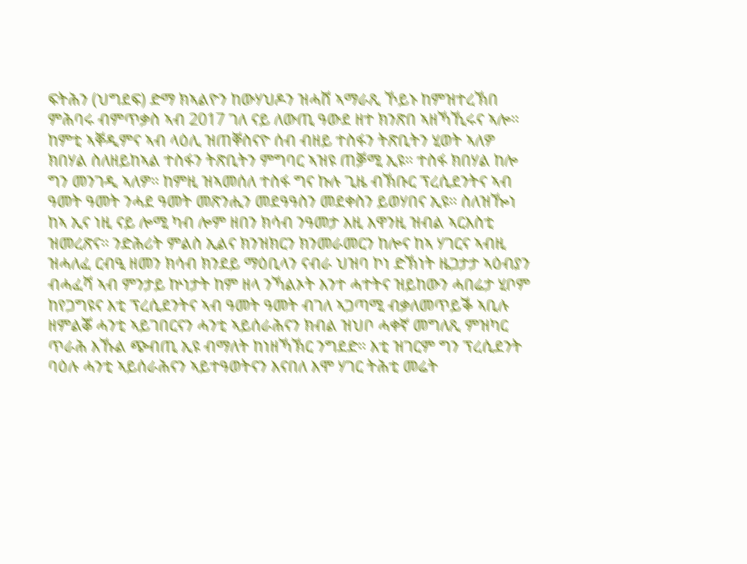ፍትሕን (ህግደፍ) ድማ ክኣልዮን ከውሃህዶን ዝሓሸ ኣማራጺ ኾይኑ ከምዝተረኽበ ምሕባሩ ብምጥቃስ ኣብ 2017 ገለ ናይ ለውጢ ዓውደ ዘተ ክንጽበ ኣዘኻኺሩና ኣሎ። ከምቲ ኣቐዲምና ኣብ ላዕሊ ዝጠቐስናዮ ሰብ ብዘይ ተስፋን ትጽቢትን ሂወት ኣለዎ ክበሃል ስለዘይከኣል ተስፋን ትጽቢትን ምግባር ኣዝዩ ጠቓሚ ኢዩ። ተስፋ ክበሃል ከሎ ግን መንገዲ ኣለዎ። ከምዚ ዝኣመሰለ ተስፋ ግና ኩሉ ጊዜ ብኽቡር ፕረሲደንትና ኣብ ዓመት ዓመት ንሓደ ዓመት መጽንሒን መደዓዓስን መደቀስን ይወሃበና ኢዩ። ስለዝዀነ ከኣ ኢና ነዚ ናይ ሎሚ ካብ ሎም ዘበን ክሳብ ንዓመታ እዚ እዋንዚ ዝብል ኣርእስቲ ዝመረጽና። ንድሕሪት ምልስ ኢልና ክንዝክርን ክንመራመርን ከሎና ከኣ ሃገርና ኣብዚ ዝሓለፈ ርብዒ ዘመን ክሳብ ክንደይ ማዕቢላን ናብራ ህዝባ ኮነ ድኽነት ዜጋታታ ኣዕብያን ብሓፈሻ ኣብ ምንታይ ኵነታት ከም ዘላ ንኻልኦት እንተ ሓተትና ዝይከውን ሓበሬታ ሂቦም ከየጋግዩና እቲ ፕረሲደንትና ኣብ ዓመት ዓመት ብገለ ኣጋጣሚ ብቃለመጥይቕ ኣቢሉ ዘምልቖ ሓንቲ ኣይገበርናን ሓንቲ ኣይሰራሕናን ክብል ዝህቦ ሓቀኛ መግለጺ ምዝካር ጥራሕ እኹል ጭብጢ ኢዩ ብማለት ከነዘኻኽር ንግደድ። እቲ ዝገርም ግን ፕረሲደንት ባዕሉ ሓንቲ ኣይሰራሕናን ኣይተዓወትናን እናበለ እሞ ሃገር ትሕቲ መሬት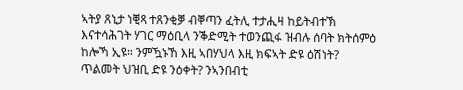ኣትያ ጸኒታ ነቒጻ ተጸንቂቓ ብቐጣን ፈትሊ ተታሒዛ ከይትብተኽ እናተሳሕገት ሃገር ማዕቢላ ንቕድሚት ተወንጪፋ ዝብሉ ሰባት ክትሰምዕ ከሎኻ ኢዩ። ንምዃኑኸ እዚ ኣበሃህላ እዚ ክፍኣት ድዩ ዕሽነት? ጥልመት ህዝቢ ድዩ ንዕቀት? ንኣንበብቲ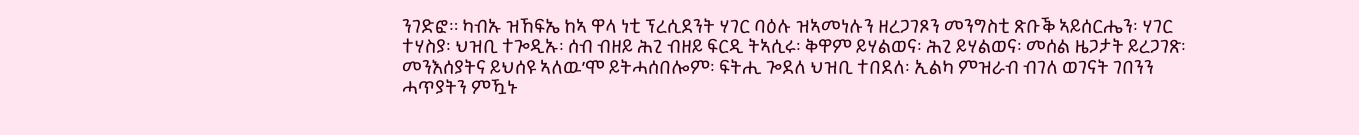ንገድፎ። ካብኡ ዝኸፍኤ ከኣ ዋላ ነቲ ፕረሲደንት ሃገር ባዕሉ ዝኣመነሉን ዘረጋገጾን መንግስቲ ጽቡቕ ኣይሰርሔን፡ ሃገር ተሃስያ፡ ህዝቢ ተጐዲኡ፡ ሰብ ብዘይ ሕጊ ብዘይ ፍርዲ ትኣሲሩ፡ ቅዋም ይሃልወና፡ ሕጊ ይሃልወና፡ መሰል ዜጋታት ይረጋገጽ፡ መንእሰያትና ይህሰዩ ኣለዉ’ሞ ይትሓሰበሎም፡ ፍትሒ ጐደለ ህዝቢ ተበደለ፡ ኢልካ ምዝራብ ብገለ ወገናት ገበንን ሓጥያትን ምዃኑ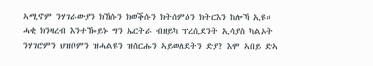ኣሚኖም ንሃገራውያን ክኸሱን ክወቕሱን ክትሰምዕን ክትርእን ከሎኻ ኢዩ።
ሓቂ ክንዛረብ እንተዀይኑ ግን ኤርትራ ብዘይካ ፕረሲደንት ኢሳያስ ካልኦት ንሃገሮምን ህዝቦምን ዝሓልዩን ዝሰርሑን ኣይወለደትን ድያ? እሞ ኣበይ ድኣ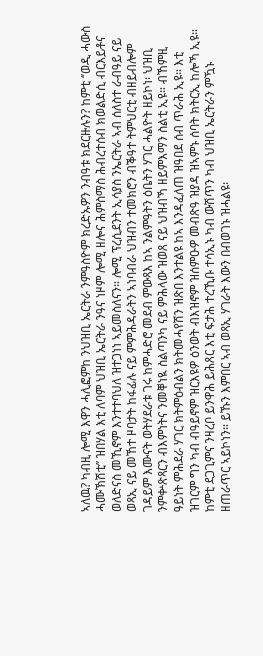ኣለዉ? ካብዚ ሎሚ እዋን ሓሊፎምከ ንህዝቢ ኤርትራ ንምዓስዮም ክረድኡዎን ንብዓቱ ክደርዙሉን? ከምቲ ‘’ወዲ ሓውስ ሓሙኽሽቲ’’ ዝበሃል እቲ ለባም ህዝቢ ኤርትራ ንዓና ነዞም ሎሚ ዘሎና ሕምስማስ ሕብረተሰብ ክወልድሲ ብርእይቶና ወለድናስ መኺኖም እንተተባህለ ዝተጋነነ ኣይመስለናን። ሎሚ ፕረሲደንት ኢሳያስ ንኤርትራ ኣብ ሰለስተ ራብዓይ ናይ ወጻኢ ናይ መኸተ ዞባታት ከፋፊሉ ናይ ምምሕዳራትን ኣነባብራ ህዝብን ተመክሮን ብቕዓተ ትምህርቲ ብዘይብሎም ገዳይም እሙናት ወትሃደራቱ ገሩ ከምሓድሮ መደብ ምውጻእ ከኣ ንልምዓትን ዕቤትን ሃገር ሓልዮት ዘይኮነ፡ ህዝቢ ንምቍጽጻርን ብእምነትና ንመቐነዪ ስልጣንካ ናይ ምሕላው ዝወጸ ናይ ህዝብኻ ዘይምእማን ስልቲ ኢዩ። ብኸምዚ ዓይነት ምሕደራ ሃገር ክትምዕብልን ክትመሓየሽን ዝጽበ እንተልዩ ከኣ እንዳፈለጠ ዝዓበደ ሰብ ጥራሕ ኢዩ። እቲ ዝገርም ግን ካብ ብዓይኖም ዝርእዩዎ ዕንወት ብእዝኖም ዝሰምዑዎ መብጽዓ ዝያዳ ዝኣምኑ ሰባት ክትርኢ ከሎኻ ኢዩ።
ከምቲ ደጋጊምና ንዛረቦ ይንዋሕ ይሕጸር እቲ ፍታሕ ተረኺቡ ተሳኢኑ ካብ ውሽጥን ካብ ህዝቢ ኤርትራን ምዃኑ ዘጠራጥር ኣይኮነን። ይኹን እምበር ኣብ ወጻኢ ሃገራት እውን በብወገኑ ዝሓልዩ፡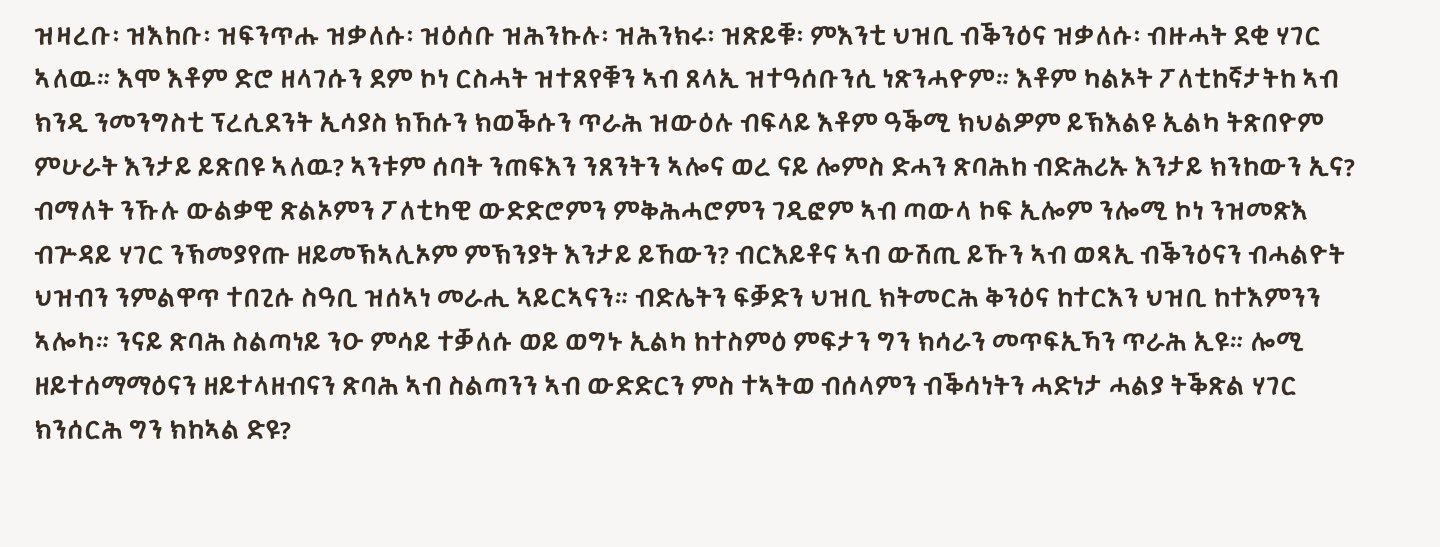ዝዛረቡ፡ ዝእከቡ፡ ዝፍንጥሑ ዝቃለሱ፡ ዝዕሰቡ ዝሕንኩሉ፡ ዝሕንክሩ፡ ዝጽይቑ፡ ምእንቲ ህዝቢ ብቕንዕና ዝቃለሱ፡ ብዙሓት ደቂ ሃገር ኣለዉ። እሞ እቶም ድሮ ዘላገሱን ደም ኮነ ርስሓት ዝተጸየቑን ኣብ ጸላኢ ዝተዓሰቡንሲ ነጽንሓዮም። እቶም ካልኦት ፖለቲከኛታትከ ኣብ ክንዲ ንመንግስቲ ፕረሲደንት ኢሳያስ ክኸሱን ክወቕሱን ጥራሕ ዝውዕሉ ብፍላይ እቶም ዓቕሚ ክህልዎም ይኽእልዩ ኢልካ ትጽበዮም ምሁራት እንታይ ይጽበዩ ኣለዉ? ኣንቱም ሰባት ንጠፍእን ንጸንትን ኣሎና ወረ ናይ ሎምስ ድሓን ጽባሕከ ብድሕሪኡ እንታይ ክንከውን ኢና? ብማለት ንኹሉ ውልቃዊ ጽልኦምን ፖለቲካዊ ውድድሮምን ምቅሕሓሮምን ገዲፎም ኣብ ጣውላ ኮፍ ኢሎም ንሎሚ ኮነ ንዝመጽእ ብጕዳይ ሃገር ንኽመያየጡ ዘይመኽኣሊኦም ምኽንያት እንታይ ይኸውን? ብርእይቶና ኣብ ውሽጢ ይኹን ኣብ ወጻኢ ብቕንዕናን ብሓልዮት ህዝብን ንምልዋጥ ተበጊሱ ስዓቢ ዝሰኣነ መራሒ ኣይርኣናን። ብድሌትን ፍቓድን ህዝቢ ክትመርሕ ቅንዕና ከተርእን ህዝቢ ከተእምንን ኣሎካ። ንናይ ጽባሕ ስልጣነይ ንዑ ምሳይ ተቓለሱ ወይ ወግኑ ኢልካ ከተስምዕ ምፍታን ግን ክሳራን መጥፍኢኻን ጥራሕ ኢዩ። ሎሚ ዘይተሰማማዕናን ዘይተላዘብናን ጽባሕ ኣብ ስልጣንን ኣብ ውድድርን ምስ ተኣትወ ብሰላምን ብቕሳነትን ሓድነታ ሓልያ ትቕጽል ሃገር ክንሰርሕ ግን ክከኣል ድዩ?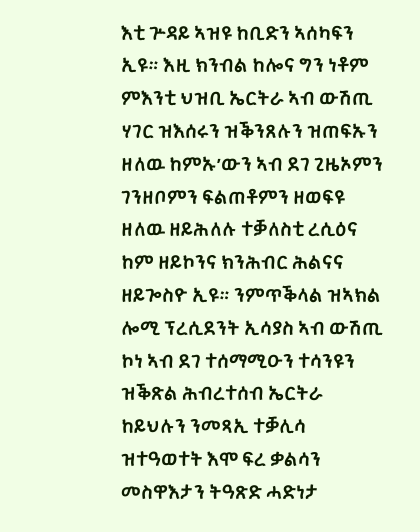እቲ ጕዳይ ኣዝዩ ከቢድን ኣሰካፍን ኢዩ። እዚ ክንብል ከሎና ግን ነቶም ምእንቲ ህዝቢ ኤርትራ ኣብ ውሽጢ ሃገር ዝእሰሩን ዝቕንጸሉን ዝጠፍኡን ዘለዉ ከምኡ’ውን ኣብ ደገ ጊዜኦምን ገንዘቦምን ፍልጠቶምን ዘወፍዩ ዘለዉ ዘይሕለሉ ተቓለስቲ ረሲዕና ከም ዘይኮንና ክንሕብር ሕልናና ዘይጐስዮ ኢዩ። ንምጥቕላል ዝኣክል ሎሚ ፕረሲደንት ኢሳያስ ኣብ ውሽጢ ኮነ ኣብ ደገ ተሰማሚዑን ተሳንዩን ዝቕጽል ሕብረተሰብ ኤርትራ ከይህሉን ንመጻኢ ተቓሊሳ ዝተዓወተት እሞ ፍረ ቃልሳን መስዋእታን ትዓጽድ ሓድነታ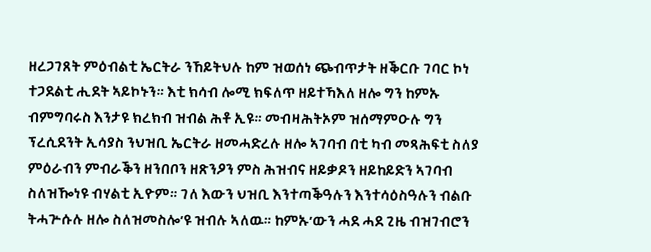ዘረጋገጸት ምዕብልቲ ኤርትራ ንኸይትህሉ ከም ዝወሰነ ጭብጥታት ዘቕርቡ ገባር ኮነ ተጋደልቲ ሒደት ኣይኮኑን። እቲ ክሳብ ሎሚ ክፍለጥ ዘይተኻእለ ዘሎ ግን ከምኡ ብምግባሩስ እንታዩ ክረክብ ዝብል ሕቶ ኢዩ። መብዛሕትኦም ዝሰማምዑሉ ግን ፕረሲደንት ኢሳያስ ንህዝቢ ኤርትራ ዘመሓድረሉ ዘሎ ኣገባብ በቲ ካብ መጻሕፍቲ ስለያ ምዕራብን ምብራቕን ዘንበቦን ዘጽንዖን ምስ ሕዝብና ዘይቃዶን ዘይከይድን ኣገባብ ስለዝዀነዩ ብሃልቲ ኢዮም። ገለ እውን ህዝቢ እንተጣቕዓሉን እንተሳዕስዓሉን ብልቡ ትሓጕሱሉ ዘሎ ስለዝመስሎ’ዩ ዝብሉ ኣለዉ። ከምኡ’ውን ሓደ ሓደ ጊዜ ብዝገብሮን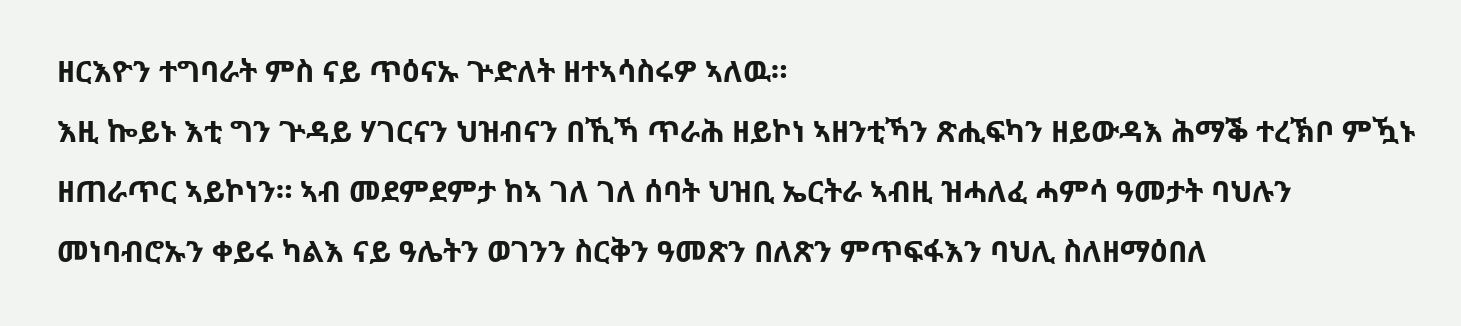ዘርእዮን ተግባራት ምስ ናይ ጥዕናኡ ጕድለት ዘተኣሳስሩዎ ኣለዉ።
እዚ ኰይኑ እቲ ግን ጕዳይ ሃገርናን ህዝብናን በኺኻ ጥራሕ ዘይኮነ ኣዘንቲኻን ጽሒፍካን ዘይውዳእ ሕማቕ ተረኽቦ ምዃኑ ዘጠራጥር ኣይኮነን። ኣብ መደምደምታ ከኣ ገለ ገለ ሰባት ህዝቢ ኤርትራ ኣብዚ ዝሓለፈ ሓምሳ ዓመታት ባህሉን መነባብሮኡን ቀይሩ ካልእ ናይ ዓሌትን ወገንን ስርቅን ዓመጽን በለጽን ምጥፍፋእን ባህሊ ስለዘማዕበለ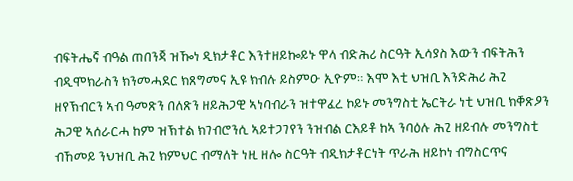ብፍትሔኛ ብዓል ጠበንጃ ዝዀነ ዲክታቶር እንተዘይኰይኑ ዋላ ብድሕሪ ስርዓት ኢሳያስ እውን ብፍትሕን ብዲሞክራስን ክንመሓደር ክጸግመና ኢዩ ክብሉ ይስምዑ ኢዮም። እሞ እቲ ህዝቢ እንድሕሪ ሕጊ ዘየኽብርን ኣብ ዓመጽን በለጽን ዘይሕጋዊ ኣነባብራን ዝተዋፈረ ኮይኑ መንግስቲ ኤርትራ ነቲ ህዝቢ ክቐጽዖን ሕጋዊ ኣሰራርሓ ከም ዝኽተል ክገብሮንሲ ኣይተጋገየን ንዝብል ርእይቶ ከኣ ንባዕሉ ሕጊ ዘይብሉ መንግስቲ ብኸመይ ንህዝቢ ሕጊ ክምህር ብማለት ነዚ ዘሎ ስርዓት ብዲክታቶርነት ጥራሕ ዘይኮነ ብግስርጥና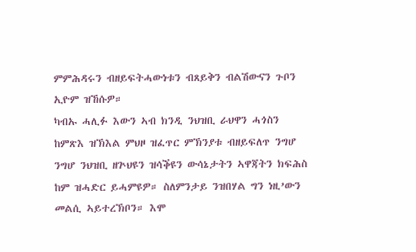ምምሕዳሩን ብዘይፍትሓውነቱን ብጸይቅን ብልሽውናን ጉቦን ኢዮም ዝኸሱዎ።
ካብኡ ሓሊፉ እውን ኣብ ክንዲ ንህዝቢ ራህዋን ሓጎስን ከምጽእ ዝኽእል ምህዞ ዝፈጥር ምኽንያቱ ብዘይፍለጥ ንግሆ ንግሆ ንህዝቢ ዘጕህዩን ዝሳቕዩን ውሳኔታትን ኣዋጃትን ክፍሕስ ከም ዝሓድር ይሓምዩዎ። ስለምንታይ ንዝበሃል ግን ነዚ’ውን መልሲ ኣይተረኽቦን። እሞ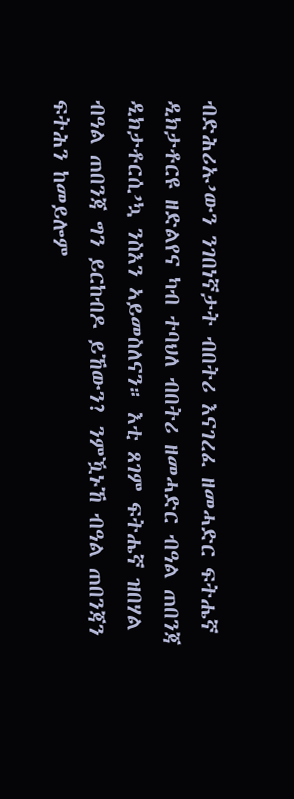ብድሕሪኡ’ውን ንገበነኛታት ብበትሪ እናገረፈ ዘመሓድር ፍትሔኛ ዲክታቶርዩ ዘድልየና ካብ ተባህለ ብበትሪ ዘመሓድር ብዓል ጠበንጃ ዲክታቶርሲ’ኳ ንስእን ኣይመስለናን። እቲ ጸገም ፍትሔኛ ዝበሃል ብዓል ጠበንጃ ግን ይርከብዶ ይኸውን? ንምዃኑኸ ብዓል ጠበንጃን ፍትሕን ከመይሎም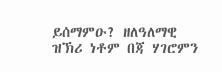ይሰማምዑ? ዘለዓለማዊ ዝኽሪ ነቶም በጃ ሃገሮምን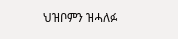ህዝቦምን ዝሓለፉ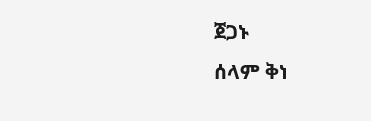ጀጋኑ
ሰላም ቅነ